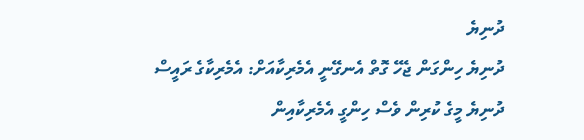ދުނިޔެ
ދުނިޔެ ހިންގަން ޖެހޭ ގޮތް އެނގޭނީ އެމެރިކާއަށް: އެމެރިކާގެ ރައީސް
ދުނިޔެ މީގެ ކުރިން ވެސް ހިންގީ އެމެރިކާއިން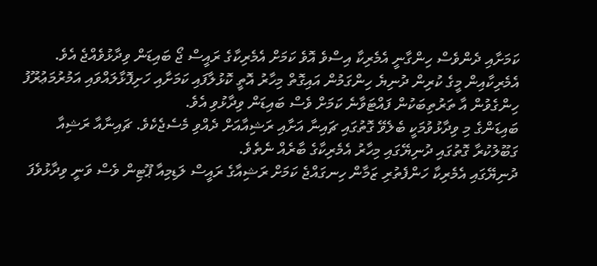ކަމަށާއި ދެންވެސް ހިންގާނީ އެމެރިކާ އިސްވެ އޮވެ ކަމަށް އެމެރިކާގެ ރައީސް ޖޯ ބައިޑަން ވިދާޅުވެއްޖެ އެވެ.
އެމެރިކާއިން މީގެ ކުރިން ދުނިޔެ ހިންގަމުން އައިގޮތް މިހާރު އޮތީ ކޮޅުލާފައި ކަމަށާއި ހަށިފޮޅާލައްވައި އަމުރުމަޢުރޫފު ހިންގެވުން އާ ތަރުތިބަކުން ފައްޓަވާނެ ކަމަށް ވެސް ބައިޑަން ވިދާޅުވި އެވެ.
ބައިޑަންގެ މި ވިދާޅުވުމަކީ ބެލެވޭ ގޮތުގައި ޗައިނާ އަށާއި ރަޝިއާއަށް ދެއްވި މެސެޖެކެވެ. ޗައިނާއާ ރަޝިއާ ގަބޫލުކުރާ ގޮތުގައި ދުނިޔޭގައި މިހާރު އެމެރިކާގެ ބާރެއް ނެތެވެ.
ދުނިޔޭގައި އެމެރިކާ ހަންފެތުރި ޒަމާން ހިނގައްޖެ ކަމަށް ރަޝިއާގެ ރައީސް ލަޑިމިއާ ޕޫޓިން ވެސް ވަނީ ވިދާޅުވެފަ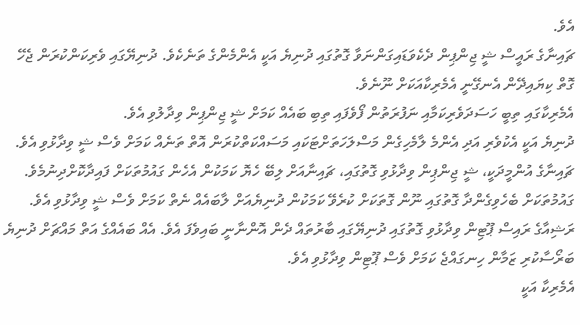އެވެ.
ޗައިނާގެ ރައީސް ޝީ ޖިންޕިން ދެކެވަޑައިގަންނަވާ ގޮތުގައި ދުނިޔެ އަކީ އެންމެންގެ ތަނެކެވެ. ދުނިޔޭގައި ވެރިކަންކުރަން ޖެހޭ ގޮތް ކިޔައިދޭން އެނގޭނީ އެމެރިކާއަކަށް ނޫނެވެ.
އެމެރިކާގައި ތިބީ ހަސަދަވެރިކަމާއި ނަފުރަތުން ފޯވެފައި ތިބި ބައެއް ކަމަށް ޝީ ޖިންޕިން ވިދާލުވި އެވެ.
ދުނިޔެ އަކީ އެކުވެރި އަދި އެންމެ ލާމެހިގެން މަސްލަހަތަށްޓަކައި މަސައްކަތްކުރަން އޮތް ތަނެއް ކަމަށް ވެސް ޝީ ވިދާޅުވި އެވެ.
ޗައިނާގެ އުންމީދަކީ، ޝީ ޖިންޕިން ވިދާޅުވި ގޮތުގައި، ޗައިނާއަށް ލިބޭ ހެޔޮ ކަމަކުން އެހެން ގައުމުތަކަށް ފައިދާކޮށްދިނުމެވެ. ގައުމުތަކަށް ބެހެވިގެންދާ ގޮތުގައި ނޫން ގޮތަކަށް ކުރެވޭ ކަމަކުން ދުނިޔެއަށް ލާބައެއް ނެތް ކަމަށް ވެސް ޝީ ވިދާޅުވި އެވެ.
ރަޝިއާގެ ރައިސް ޕޫޓިން ވިދާޅުވި ގޮތުގައި ދުނިޔޭގައި ބާރުތައް ދެން އޮންނާނީ ބައިވެފަ އެވެ. އެއް ބައެއްގެ އަތް މައްޗަށް ދުނިޔެ ބަރޯސާކުރި ޒަމާން ހިނގައްޖެ ކަމަށް ވެސް ޕޫޓިން ވިދާޅުވި އެވެ.
އެމެރިކާ އަކީ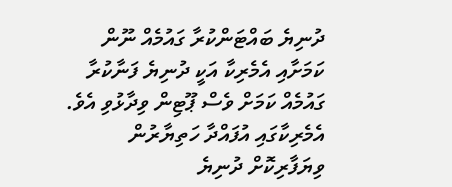ދުނިޔެ ބައްޓަންކުރާ ގައުމެއް ނޫން ކަމަށާއި އެމެރިކާ އަކީ ދުނިޔެ ފަނާކުރާ ގައުމެއް ކަމަށް ވެސް ޕޫޓިން ވިދާޅުވި އެވެ. އެމެރިކާގައި އުފައްދާ ހަތިޔާރުން ވިޔަފާރިކޮށް ދުނިޔެ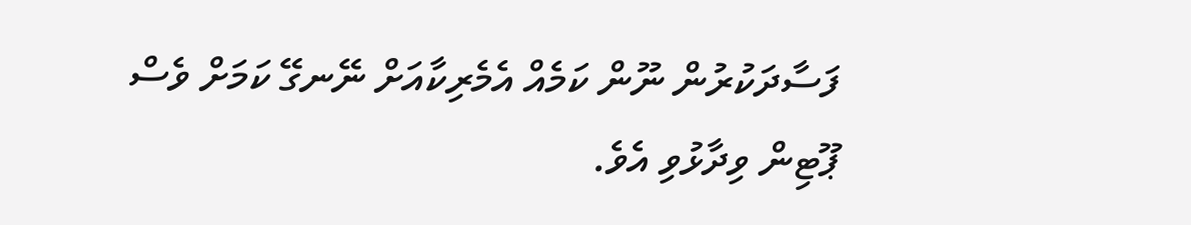ފަސާދަކުރުން ނޫން ކަމެއް އެމެރިކާއަށް ނޭނގޭ ކަމަށް ވެސް ޕޫޓިން ވިދާޅުވި އެވެ.